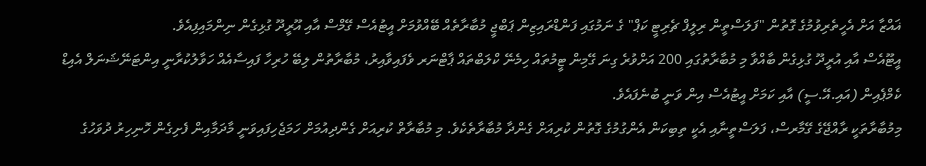ޣައްޒާ އަށް އެހީތެރިވުމުގެ ގޮތުން "ފަލަސްތީން ރިލީފް ޗެރިޓީ ކަޕް" ގެ ނަމުގައި ފަންޑްރައިޒިން ޕަބްޖީ މުބާރާތެއް ބޭއްވުމަށް އީޓުއެސް ގޭމްސް އާއި އޫރީދޫ ގުޅިގެން ނިންމައިފިއެވެ.
އީޓޫއެސް އާއި އުރީދޫ ގުޅިގެން ބާއްވާ މި މުބާރާތުގައި 200 އަށްވުރެ ގިނަ ގޭމިން ޓީމުތައް ހިމެނޭ ކްލަބްތައް ޕާޓްނަރ ވެފައިވާއިރު، މުބާރާތުން ލިބޭ ހުރިހާ ފައިސާއެއް ހަވާލުކުރާނީ އިންޓަނޭޝަނަލް އެއިޑް ކެމްޕެއިން (އައި.އޭ.ސީ) އާއި ކަމަށް އީޓުއެސް އިން ވަނީ ބުނެފައެވެ.
މިމުބާރާތަކީ ރާއްޖޭގެ ގޭމާރސް، ފަލަސްތީނާއި އެކީ ތިބިކަން އެންގުމުގެ ގޮތުން ކުރިއަށް ގެންދާ މުބާރާތެކެވެ. މި މުބާރާތް ކުރިއަށް ގެންދިއުމަށް ހަމަޖެހިފައިވަނީ މާދަމާއިން ފެށިގެން ހޮނިހިރު ދުވަހުގެ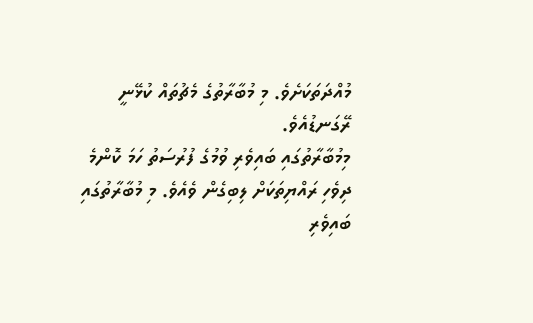މުއްދަތަކަށެވެ. މި މުބާރާތުގެ މެޗުތައް ކުޅޭނީ ރޭގަނޑުއެވެ.
މިމުބާރާތުގައި ބައިވެރި ވުމުގެ ފުރުސަތު ހަމަ ކޮންމެ ދިވެހި ރައްޔިތަކަށް ލިބިގެން ވެއެވެ. މި މުބާރާތުގައި ބައިވެރި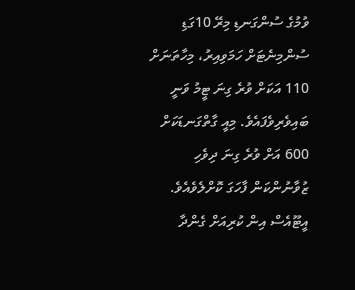ވުމުގެ ސުންގަނޑި މިރޭ 10ގަޑި ސުންމިނެޓަށް ހަމަވިއިރު، މިހާތަނަށް 110 އަކަށް ވުރެ ގިނަ ޓީމު ވަނީ ބައިވެރިވެފައެވެ. މިއީ ގާތްގަނޑަކަށް 600 އަށް ވުރެ ގިނަ ދިވެހި ޒުވާނުންކަން ފާހަގަ ކޮށްލެވެއެވެ.
އީޓޫއެސް އިން ކުރިއަށް ގެންދާ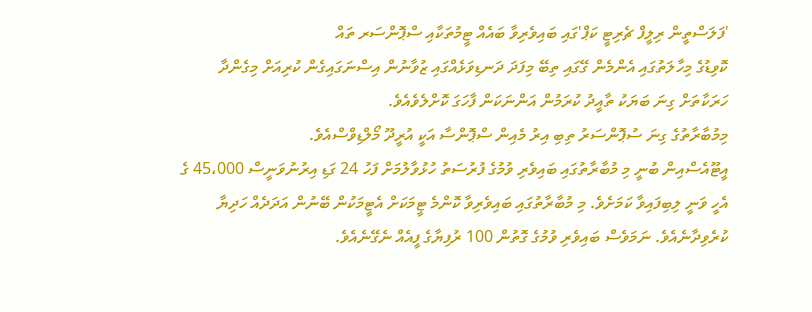'ފަލަސްތީން ރިލީފް ޗެރިޓީ ކަޕް'ގައި ބައިވެރިވާ ބައެއް ޓީމުތަކާއި ސްޕޮންސަރ ތައް
ކޮވިޑުގެ މިހާލަތުގައި އެންމެން ގޭގައި ތިބޭ މިފަދަ ދަނޑިވަޅެއްގައި ޒުވާނުން އިސްނަގައިގެން ކުރިއަށް މިގެންދާ ހަރަކާތަށް ގިނަ ބަޔަކު ތާއީދު ކުރަމުން އަންނަކަން ފާހަގަ ކޮށްލެވެއެވެ.
މިމުބާރާތުގެ ގިނަ ސުޕޮންސަރު ތިބި އިރު މެއިން ސްޕޮންސާ އަކީ އުރީދޫ މޯލްޑިވްސްއެވެ.
އީޓޫއެސްއިން ބުނީ މި މުބާރާތުގައި ބައިވެރި ވުމުގެ ފުރުސަތު ހުޅުވާލުމަށް ފަހު 24 ގަޑި އިރުނުވަނީސް 45،000 ގެ އެހީ ވަނީ ލިބިފައިވާ ކަމަށެވެ. މި މުބާރާތުގައި ބައިވެރިވާ ކޮންމެ ޓީމަކަށް އެޓީމަކުން ބޭނުން އަދަދެއް ހަދިޔާ ކުރެވިދާނެއެވެ. ނަމަވެސް ބައިވެރި ވުމުގެ ގޮތުން 100 ރުފިޔާގެ ފީއެއް ނެގޭނެއެވެ.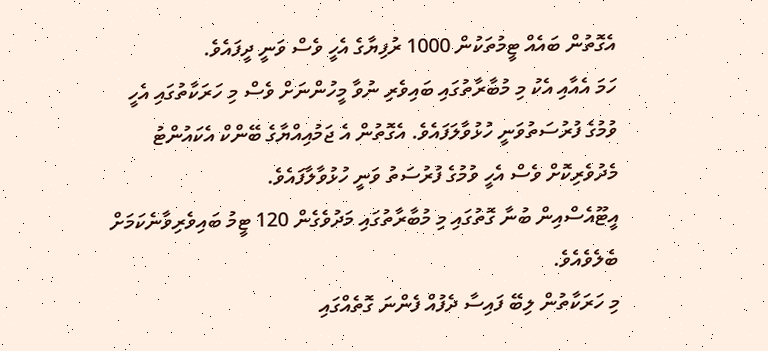އެގޮތުން ބައެއް ޓީމުތަކުން 1000 ރުފިޔާގެ އެހީ ވެސް ވަނީ ދީފައެވެ.
ހަމަ އެއާއި އެކު މި މުބާރާތުގައި ބައިވެރި ނުވާ މީހުންނަށް ވެސް މި ހަރަކާތުގައި އެހީ ވުމުގެ ފުރުސަތުވަނީ ހުޅުވާލަފައެވެ. އެގޮތުން އެ ޖަމުއިއްޔާގެ ބޭންކް އެކައުންޓު މެދުވެރިކޮށް ވެސް އެހީ ވުމުގެ ފުރުސަތު ވަނީ ހުޅުވާލާފައެވެ.
އީޓޫއެސްއިން ބުނާ ގޮތުގައި މި މުބާރާތުގައި މަދުވެގެން 120 ޓީމު ބައިވެރިވާނެކަމަށް ބެލެވެއެވެ.
މި ހަރަކާތުން ލިބޭ ފައިސާ ދެފުއް ފެންނަ ގޮތެއްގައި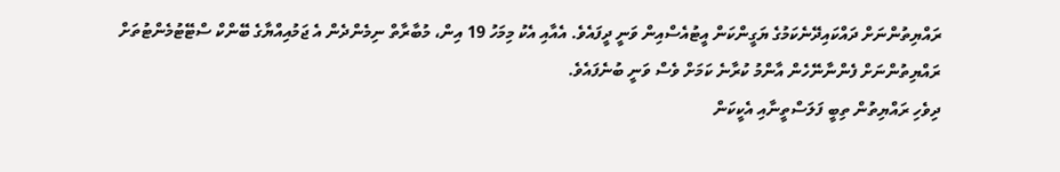ރައްޔިތުންނަށް ދައްކައިދޭނެކަމުގެ ޔަގީންކަން އީޓުއެސްއިން ވަނީ ދީފައެވެ. އެއާއި އެކު މިމަހު 19 އިން، މުބާރާތް ނިމެންދެން އެ ޖަމުއިއްޔާގެ ބޭންކް ސްޓޭޓުމެންޓުތަށް ރައްޔިތުންނަށް ފެންނާނޭހެން އާންމު ކުރާނެ ކަމަށް ވެސް ވަނީ ބުނެފައެވެ.
ދިވެހި ރައްޔިތުން ތިބީ ފަލަސްތީނާއި އެކީކަން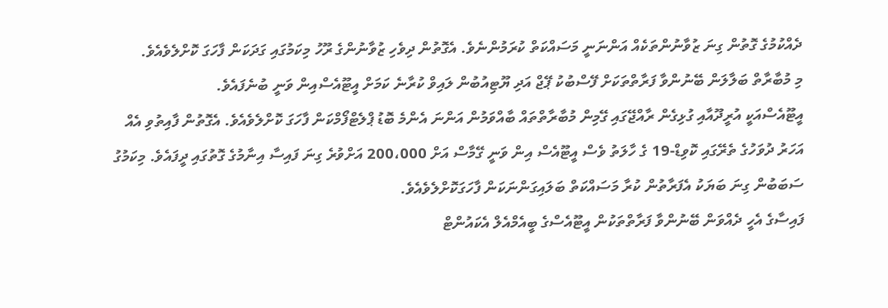ދެއްކުމުގެ ގޮތުން ގިނަ ޒުވާނުންތަކެއް އަންނަނީ މަސައްކަތް ކުރަމުންނެވެ. އެގޮތުން ދިވެހި ޒުވާނުންގެ ރޫހު މިކަމުގައި ގަދަކަން ފާހަގަ ކޮށްލެވެއެވެ.
މި މުބާރާތް ބަލާލަން ބޭނުންވާ ފަރާތްތަކަށް ފޭސްބުކު ޕޭޖް އަދި ޔޫޓިއުބުން ލައިވް ކުރާނެ ކަމަށް އީޓޫއެސްއިން ވަނީ ބުނެފައެވެ.
އީޓޫއެސްއަކީ އުރީދޫއާއި ގުޅިގެން ރާއްޖޭގައި ގޭމިން މުބާރާތްތައް ބާއްވަމުން އަންނަ އެންމެ ބޮޑު ޕްލެޓްފޯމްކަން ފާހަގަ ކޮށްލެވެއެވެ. އެގޮތުން ފާއިތުވި އެއް އަހަރު ދުވަހުގެ ތެރޭގައި ކޮވިޑް-19 ގެ ހާލަތު ވެސް އީޓޫއެސް އިން ވަނީ ގޭމާސް އަށް 200،000 އަށްވުރެ ގިނަ ފައިސާ އިނާމުގެ ގޮތުގައި ދީފައެވެ. މިކަމުގު ސަބަބުން ގިނަ ބަޔަކު އެފަރާތުން ކުރާ މަސައްކަތް ބަލައިގަންނަކަން ފާހަގަކޮށްލެވެއެވެ.
ފައިސާގެ އެހީ ދެއްވަން ބޭނުންވާ ފަރާތްތަކުން އީޓޫއެސްގެ ބީއެމްއެލް އެކައުންޓް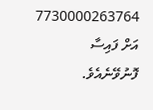7730000263764 އަށް ފައިސާ ފޮނުވޭނެއެވެ.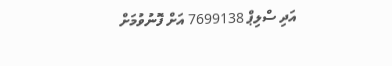އަދި ސްލިޕް 7699138 އަށް ފޮނުވުމަށް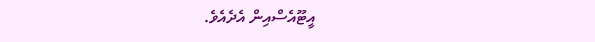އީޓޫއެސްއިން އެދެއެވެ.